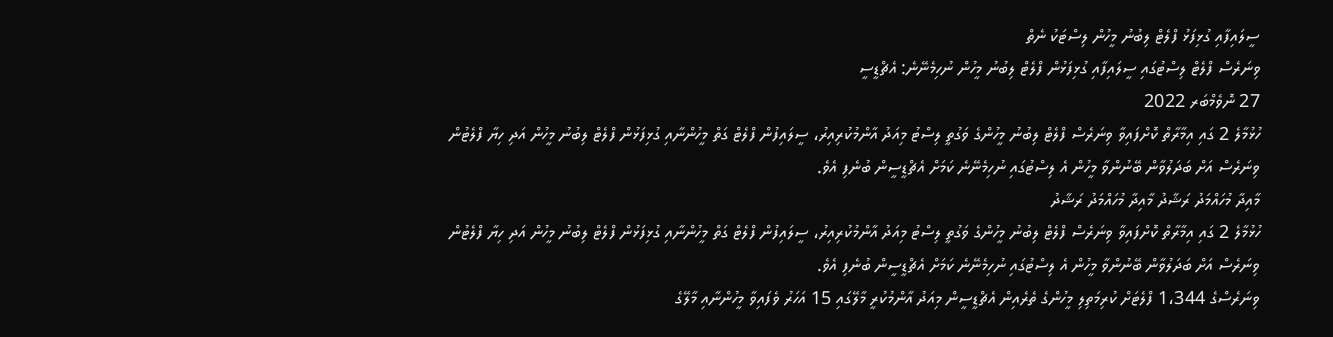ސީލައިފާއި ގުޅިފަޅު ފްލެޓް ލިބުނު މީހުން ލިސްޓަކު ނެތް
ވިނަރެސް ފްލެޓް ލިސްޓުގައި ސީލައިފާއި ގުޅިފަޅުން ފްލެޓް ލިބުނު މީހުން ނުހިމެނޭނެ: އެޗްޑީސީ
27 ނޮވެމްބަރ 2022
ހުޅުމާލެ 2 ގައި އިމާރާތް ކޮށްފައިވާ ވިނަރެސް ފްލެޓް ލިބުނު މީހުންގެ ވަގުތީ ލިސްޓު މިއަދު އާންމުކުރިއިރު، ސީލައިފުން ފްލެޓް ގަތް މީހުންނާއި ގުޅިފަޅުން ފްލެޓް ލިބުނު މީހުން އަދި ހިޔާ ފްލެޓުން ވިނަރެސް އަށް ބަދަލުވާން ބޭނުންވާ މީހުން އެ ލިސްޓުގައި ނުހިމެނޭނެ ކަމަށް އެޗްޑީސީން ބުނެފި އެވެ.
މާއިދާ މުހައްމަދު ރަޝާދު މާއިދާ މުހައްމަދު ރަޝާދު
ހުޅުމާލެ 2 ގައި އިމާރާތް ކޮށްފައިވާ ވިނަރެސް ފްލެޓް ލިބުނު މީހުންގެ ވަގުތީ ލިސްޓު މިއަދު އާންމުކުރިއިރު، ސީލައިފުން ފްލެޓް ގަތް މީހުންނާއި ގުޅިފަޅުން ފްލެޓް ލިބުނު މީހުން އަދި ހިޔާ ފްލެޓުން ވިނަރެސް އަށް ބަދަލުވާން ބޭނުންވާ މީހުން އެ ލިސްޓުގައި ނުހިމެނޭނެ ކަމަށް އެޗްޑީސީން ބުނެފި އެވެ.
ވިނަރެސްގެ 1،344 ފްލެޓަށް ކުރިމަތިލި މީހުންގެ ތެރެއިން އެޗްޑީސީން މިއަދު އާންމުކުރީ މާލޭގައި 15 އަހަރު ވެފައިވާ މީހުންނާއި މާލޭގެ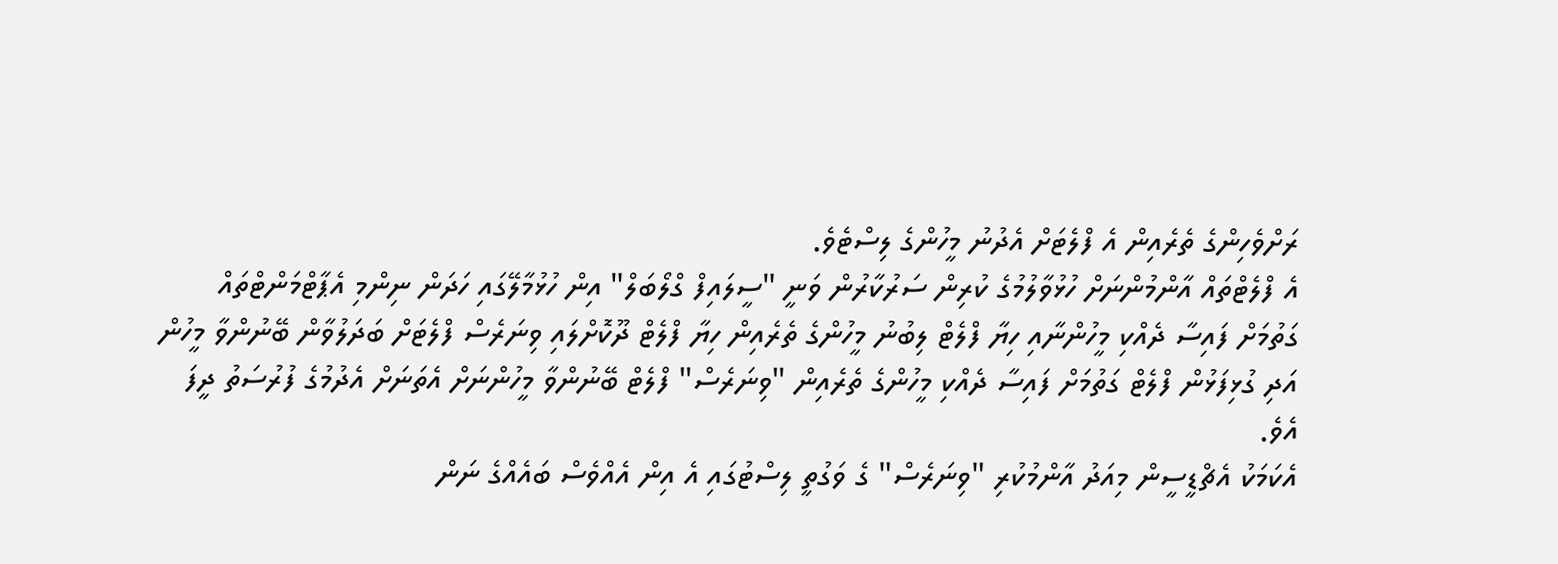ރަށްވެހިންގެ ތެރެއިން އެ ފްލެޓަށް އެދުނު މީހުންގެ ލިސްޓެވެ.
އެ ފްލެޓްތައް އާންމުންނަށް ހުޅުވާލުމުގެ ކުރިން ސަރުކާރުން ވަނީ "ސީލައިފް ގްލޯބަލް" އިން ހުޅުމާލޭގައި ހަދަން ނިންމި އެޕާޓްމަންޓްތައް ގަތުމަށް ފައިސާ ދެއްކި މީހުންނާއި ހިޔާ ފްލެޓް ލިބުނު މީހުންގެ ތެރެއިން ހިޔާ ފްލެޓް ދޫކޮށްލައި ވިނަރެސް ފްލެޓަށް ބަދަލުވާން ބޭނުންވާ މީހުން އަދި ގުޅިފަޅުން ފްލެޓް ގަތުމަށް ފައިސާ ދެއްކި މީހުންގެ ތެރެއިން "ވިނަރެސް" ފްލެޓް ބޭނުންވާ މީހުންނަށް އެތަނަށް އެދުމުގެ ފުރުސަތު ދީފަ އެވެ.
އެކަމަކު އެޗްޑީސީން މިއަދު އާންމުކުރި "ވިނަރެސް" ގެ ވަގުތީ ލިސްޓުގައި އެ އިން އެއްވެސް ބައެއްގެ ނަން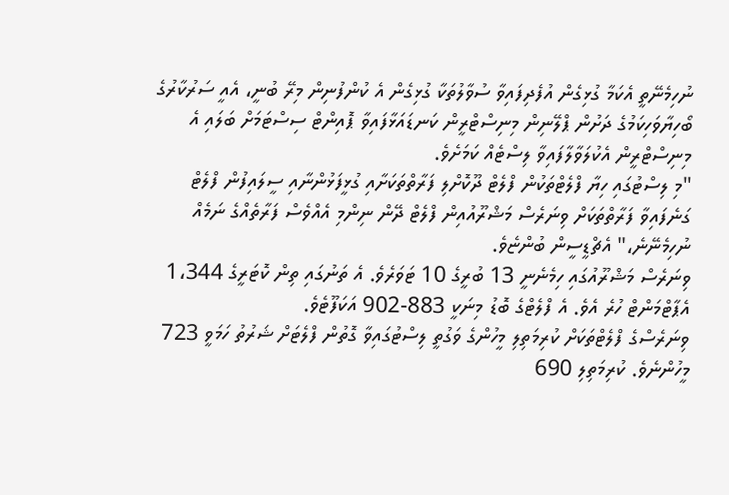ނުހިމެނޭތީ އެކަމާ ގުޅިގެން އުފެދިފައިވާ ސުވާލުތަކާ ގުޅިގެން އެ ކުންފުނިން މިރޭ ބުނީ، އެއީ ސަރުކާރުގެ ބޯހިޔާވަހިކަމުގެ ދަށުން ޕްލޭނިން މިނިސްޓްރީން ކަނޑައަޅާފައިވާ ޕޮއިންޓް ސިސްޓަމަށް ބަލައި އެ މިނިސްޓްރީން އެކުލަވާލާފައިވާ ލިސްޓެއް ކަމަށެވެ.
"މި ލިސްޓުގައި ހިޔާ ފްލެޓްތަކުން ފްލެޓް ދޫކޮށްލި ފަރާތްތަކަށާއި ގުޅީފަޅުންނާއި ސީލައިފުން ފްލެޓް ގަނެފައިވާ ފަރާތްތަކަށް ވިނަރެސް މަޝްރޫއުއިން ފްލެޓް ދޭން ނިންމި އެއްވެސް ފަރާތެއްގެ ނަމެއް ނުހިމެނޭނެ،" އެޗްޑީސީން ބުންޏެވެ.
ވިނަރެސް މަޝްރޫއުގައި ހިމެނެނީ 13 ބުރީގެ 10 ޓަވަރެވެ. އެ ތަނުގައި ތިން ކޮޓަރީގެ 1،344 އެޕާޓްމަންޓް ހުރެ އެވެ. އެ ފްލެޓްގެ ބޮޑު މިނަކީ 883-902 އަކަފޫޓެވެ.
ވިނަރެސްގެ ފްލެޓްތަކަށް ކުރިމަތިލި މީހުންގެ ވަގުތީ ލިސްޓުގައިވާ ގޮތުން ފްލެޓަށް ޝަރުތު ހަމަވީ 723 މީހުންނެވެ. ކުރިމަތިލި 690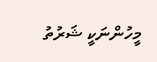މީހުންނަކީ ޝަރުތު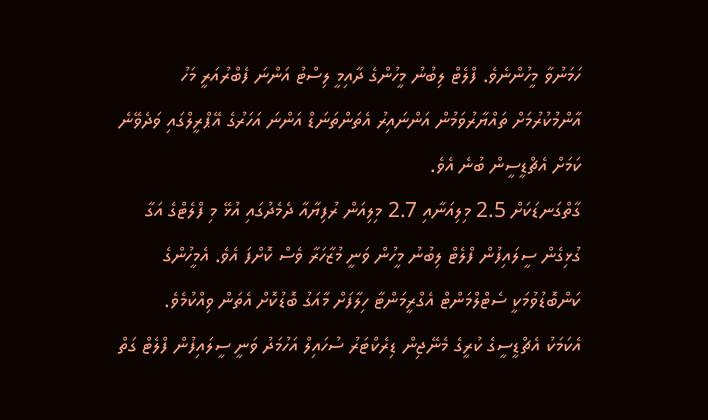ހަމަނުވާ މީހުންނެވެ. ފްލެޓް ލިބުނު މީހުންގެ ދާއިމީ ލިސްޓު އަންނަ ފެބްރުއަރީ މަހު އާންމުކުރުމަށް ތައްޔާރުވަމުން އަންނައިރު އެތަންތަނަޑް އަންނަ އަހަރުގެ އޭޕްރީލްގައި ވަދެވޭނެ ކަމަށް އެޗްޑީސީން ބުނެ އެވެ.
ގާތްގަނޑަކަށް 2.5 މިލިއަނާއި 2.7 މިލިއަން ރުފިޔާއާ ދެމެދުގައި އުޅޭ މި ފްލެޓްގެ އަގާ ގުޅިގެން ސީލައިފުން ފްލެޓް ލިބުނު މީހުން ވަނީ މުޒާހަރާ ވެސް ކޮށްފަ އެވެ. އެމީހުންގެ ކަންބޮޑުވުމަކީ ސެޓްލްމަންޓް އެގްރީމަންޓާ ހިލާފަށް މާއަގު ބޮޑުކޮށް އެތަން ވިއްކުމެވެ.
އެކަމަކު އެޗްޑީސީގެ ކުރީގެ މެނޭޖިން ޑިރެކްޓަރު ސުހައިލް އަހުމަދު ވަނީ ސީލައިފުން ފްލެޓް ގަތް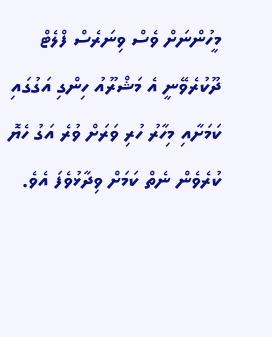މީހުންނަށް ވެސް ވިނަރެސް ފްލެޓް ދޫކުރެވޭނީ އެ މަޝްރޫއު ހިންގި އަގުގައި ކަމަށާއި މިހާރު ހުރި ވަރަށް ވުރެ އަގު ހެޔޮ ކުރެވެން ނެތް ކަމަށް ވިދާޅުވެފަ އެވެ.